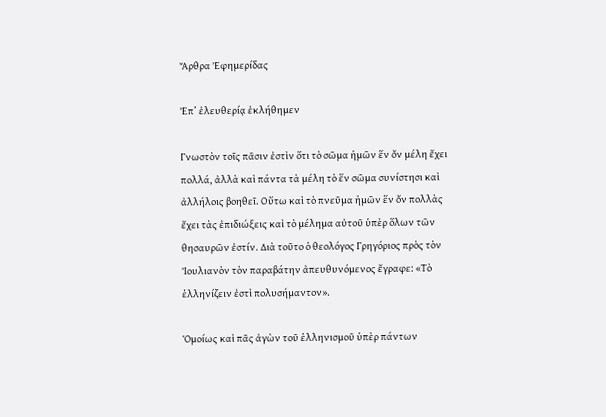Ἄρθρα Ἐφημερίδας

Ἐπ’ ἐλευθερίᾳ ἐκλήθημεν

Γνωστὸν τοῖς πᾶσιν ἐστὶν ὅτι τὸ σῶμα ἡμῶν ἕν ὄν μέλη ἔχει πολλά, ἀλλὰ καὶ πάντα τὰ μέλη τὸ ἕν σῶμα συνίστησι καὶ ἀλλήλοις βοηθεῖ. Οὕτω καὶ τὸ πνεῦμα ἡμῶν ἕν ὄν πολλὰς ἔχει τὰς ἐπιδιώξεις καὶ τὸ μέλημα αὐτοῦ ὑπὲρ ὅλων τῶν θησαυρῶν ἐστίν. Διὰ τοῦτο ὁ θεολόγος Γρηγόριος πρὸς τὸν Ἰουλιανὸν τὸν παραβάτην ἀπευθυνόμενος ἔγραφε: «Τὸ ἑλληνίζειν ἐστὶ πολυσήμαντον».

Ὁμοίως καὶ πᾶς ἀγὼν τοῦ ἑλληνισμοῦ ὑπὲρ πάντων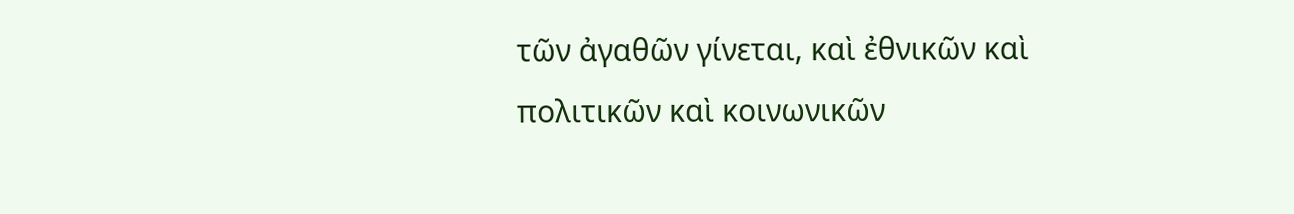τῶν ἀγαθῶν γίνεται, καὶ ἐθνικῶν καὶ πολιτικῶν καὶ κοινωνικῶν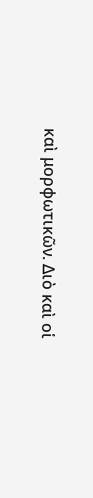καὶ μορφωτικῶν. Διὸ καὶ οἱ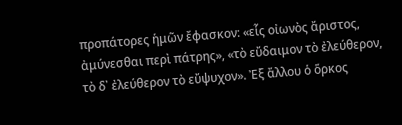προπάτορες ἡμῶν ἔφασκον: «εἷς οἰωνὸς ἄριστος, ἀμύνεσθαι περὶ πάτρης», «τὸ εὔδαιμον τὸ ἐλεύθερον, τὸ δ᾽ ἐλεύθερον τὸ εὔψυχον». Ἐξ ἄλλου ὁ ὅρκος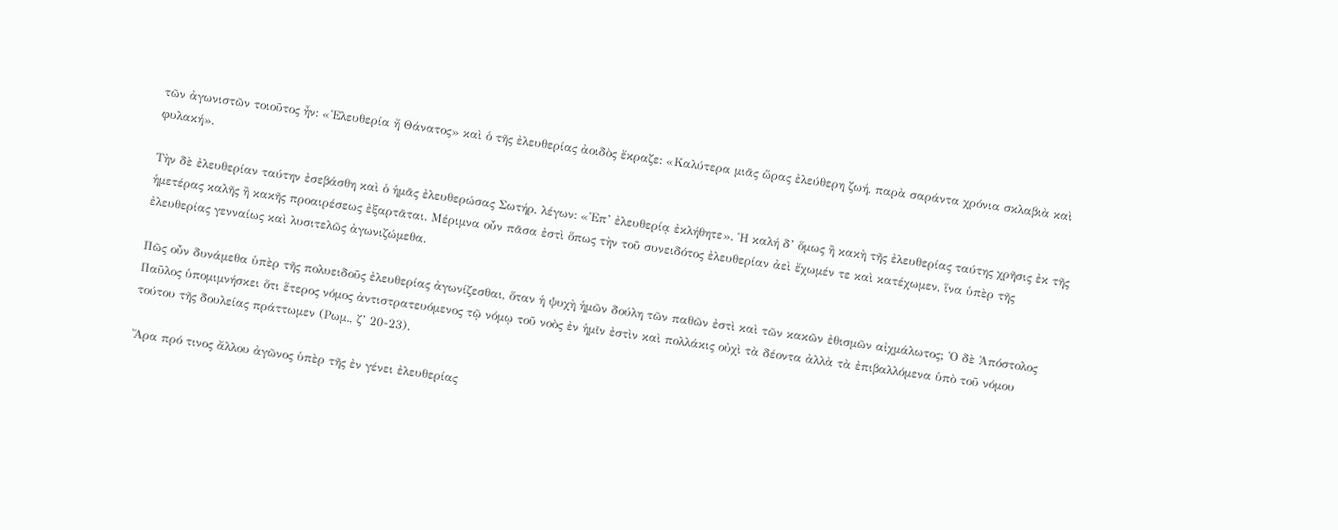τῶν ἀγωνιστῶν τοιοῦτος ἦν: «Ἐλευθερία ἤ Θάνατος» καὶ ὁ τῆς ἐλευθερίας ἀοιδὸς ἔκραζε: «Καλύτερα μιᾶς ὥρας ἐλεύθερη ζωή, παρὰ σαράντα χρόνια σκλαβιὰ καὶ φυλακή».

Τὴν δὲ ἐλευθερίαν ταύτην ἐσεβάσθη καὶ ὁ ἡμᾶς ἐλευθερώσας Σωτήρ, λέγων: «Ἐπ’ ἐλευθερίᾳ ἐκλήθητε». Ἡ καλή δ’ ὅμως ἢ κακὴ τῆς ἐλευθερίας ταύτης χρῆσις ἐκ τῆς ἡμετέρας καλῆς ἢ κακῆς προαιρέσεως ἐξαρτᾶται. Μέριμνα οὖν πᾶσα ἐστὶ ὅπως τὴν τοῦ συνειδότος ἐλευθερίαν ἀεὶ ἔχωμέν τε καὶ κατέχωμεν, ἵνα ὑπὲρ τῆς ἐλευθερίας γενναίως καὶ λυσιτελῶς ἀγωνιζώμεθα.

Πῶς οὖν δυνάμεθα ὑπὲρ τῆς πολυειδοῦς ἐλευθερίας ἀγωνίζεσθαι, ὅταν ἡ ψυχὴ ἡμῶν δούλη τῶν παθῶν ἐστὶ καὶ τῶν κακῶν ἐθισμῶν αἰχμάλωτος; Ὁ δὲ Ἀπόστολος Παῦλος ὑπομιμνήσκει ὅτι ἕτερος νόμος ἀντιστρατευόμενος τῷ νόμῳ τοῦ νοὸς ἐν ἡμῖν ἐστὶν καὶ πολλάκις οὐχὶ τὰ δέοντα ἀλλὰ τὰ ἐπιβαλλόμενα ὑπὸ τοῦ νόμου τούτου τῆς δουλείας πράττωμεν (Ρωμ., ζ’ 20-23).

Ἄρα πρό τινος ἄλλου ἀγῶνος ὑπὲρ τῆς ἐν γένει ἐλευθερίας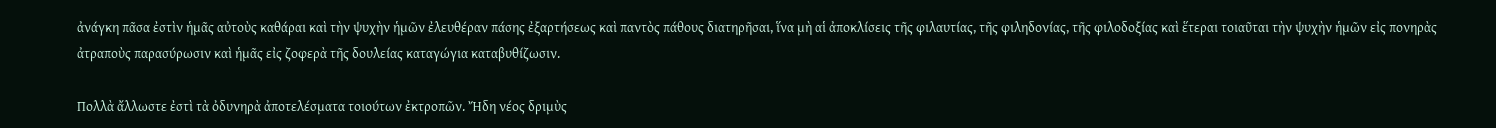ἀνάγκη πᾶσα ἐστὶν ἡμᾶς αὐτοὺς καθάραι καὶ τὴν ψυχὴν ἡμῶν ἐλευθέραν πάσης ἐξαρτήσεως καὶ παντὸς πάθους διατηρῆσαι, ἵνα μὴ αἱ ἀποκλίσεις τῆς φιλαυτίας, τῆς φιληδονίας, τῆς φιλοδοξίας καὶ ἕτεραι τοιαῦται τὴν ψυχὴν ἡμῶν εἰς πονηρὰς ἀτραποὺς παρασύρωσιν καὶ ἡμᾶς εἰς ζοφερὰ τῆς δουλείας καταγώγια καταβυθίζωσιν.

Πολλὰ ἄλλωστε ἐστὶ τὰ ὀδυνηρὰ ἀποτελέσματα τοιούτων ἐκτροπῶν. Ἤδη νέος δριμὺς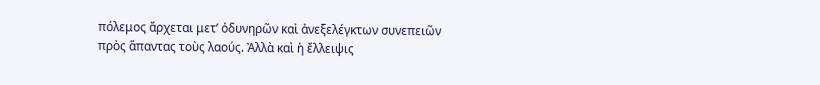πόλεμος ἄρχεται μετ’ ὀδυνηρῶν καὶ ἀνεξελέγκτων συνεπειῶν πρὸς ἅπαντας τοὺς λαούς. Ἀλλὰ καὶ ἡ ἔλλειψις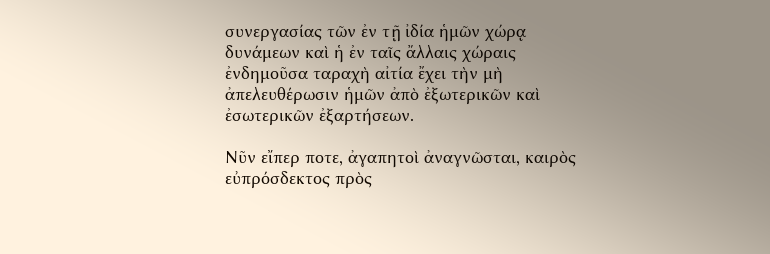συνεργασίας τῶν ἐν τῇ ἰδία ἡμῶν χώρᾳ δυνάμεων καὶ ἡ ἐν ταῖς ἄλλαις χώραις ἐνδημοῦσα ταραχὴ αἰτία ἔχει τὴν μὴ ἀπελευθέρωσιν ἡμῶν ἀπὸ ἐξωτερικῶν καὶ ἐσωτερικῶν ἐξαρτήσεων.

Νῦν εἴπερ ποτε, ἀγαπητοὶ ἀναγνῶσται, καιρὸς εὐπρόσδεκτος πρὸς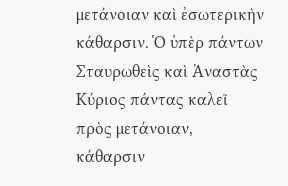μετάνοιαν καὶ ἐσωτερικὴν κάθαρσιν. Ὁ ὑπὲρ πάντων Σταυρωθεὶς καὶ Ἀναστὰς Κύριος πάντας καλεῖ πρὸς μετάνοιαν, κάθαρσιν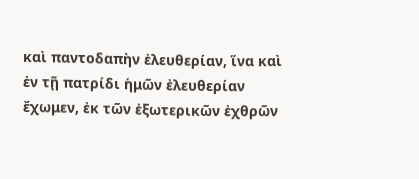καὶ παντοδαπὴν ἐλευθερίαν, ἵνα καὶ ἐν τῇ πατρίδι ἡμῶν ἐλευθερίαν ἔχωμεν, ἐκ τῶν ἐξωτερικῶν ἐχθρῶν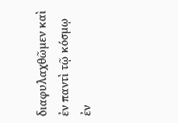διαφυλαχθῶμεν καὶ ἐν παντὶ τῷ κόσμῳ ἐν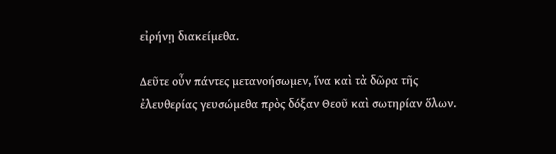εἰρήνῃ διακείμεθα.

Δεῦτε οὖν πάντες μετανοήσωμεν, ἵνα καὶ τὰ δῶρα τῆς ἐλευθερίας γευσώμεθα πρὸς δόξαν Θεοῦ καὶ σωτηρίαν ὅλων.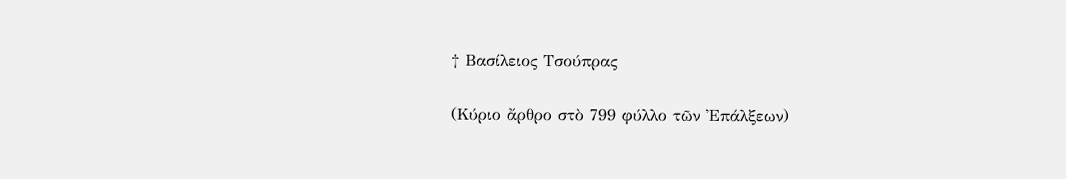† Βασίλειος Τσούπρας

(Κύριο ἄρθρο στὸ 799 φύλλο τῶν Ἐπάλξεων)